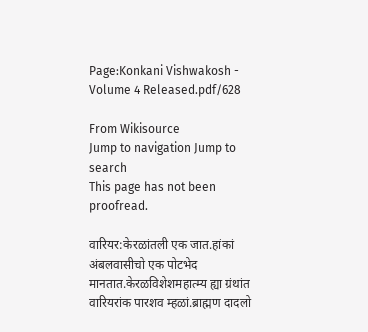Page:Konkani Vishwakosh - Volume 4 Released.pdf/628

From Wikisource
Jump to navigation Jump to search
This page has not been proofread.

वारियर:केरळांतली एक जात.हांकां अंबलवासीचो एक पोटभेद मानतात.केरळविशेशमहात्म्य ह्या ग्रंथांत वारियरांक पारशव म्हळां.ब्राह्मण दादलो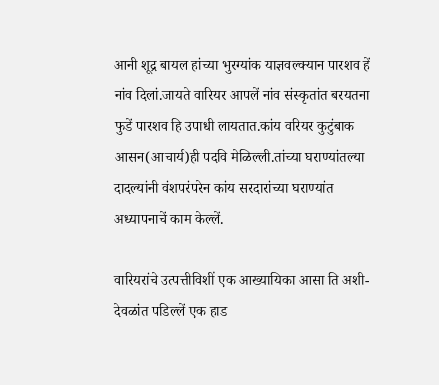आनी शूद्र बायल हांच्या भुरग्यांक याज्ञवल्क्यान पारशव हें नांव दिलां.जायते वारियर आपलें नांव संस्कृतांत बरयतना फुडें पारशव हि उपाधी लायतात.कांय वरियर कुटुंबाक आसन(आचार्य)ही पदवि मेळिल्ली.तांच्या घराण्यांतल्या दादल्यांनी वंशपरंपरेन कांय सरदारांच्या घराण्यांत अध्यापनाचें काम केल्लें.

वारियरांचे उत्पत्तीविशीं एक आख्यायिका आसा ति अशी-देवळांत पडिल्लें एक हाड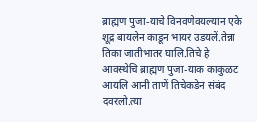ब्राह्मण पुजा-याचे विनवणेवयल्यान एके शूद्र बायलेन काडून भायर उडयलें.तेन्ना तिका जातीभातर घालि.तिचे हे आवस्थेचि ब्राह्मण पुजा-याक काकुळट आयलि आनी ताणें तिचेकडेन संबंद दवरलो.त्या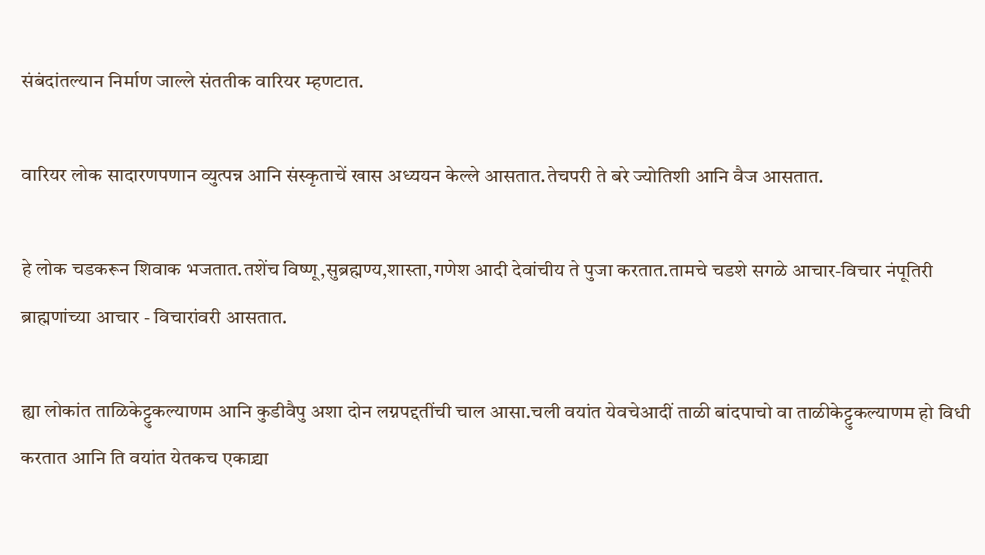संबंदांतल्यान निर्माण जाल्ले संततीक वारियर म्हणटात.

वारियर लोक सादारणपणान व्युत्पन्न आनि संस्कृताचें खास अध्ययन केल्ले आसतात.तेचपरी ते बरे ज्योतिशी आनि वैज आसतात.

हे लोक चडकरून शिवाक भजतात.तशेंच विष्णू,सुब्रह्मण्य,शास्ता,गणेश आदी देवांचीय ते पुजा करतात.तामचे चडशे सगळे आचार-विचार नंपूतिरी ब्राह्मणांच्या आचार - विचारांवरी आसतात.

ह्या लोकांत ताळिकेट्टुकल्याणम आनि कुडीवैपु अशा दोन लग्नपद्दतींची चाल आसा.चली वयांत येवचेआदीं ताळी बांदपाचो वा ताळीकेट्टुकल्याणम हो विधी करतात आनि ति वयांत येतकच एकाद्र्या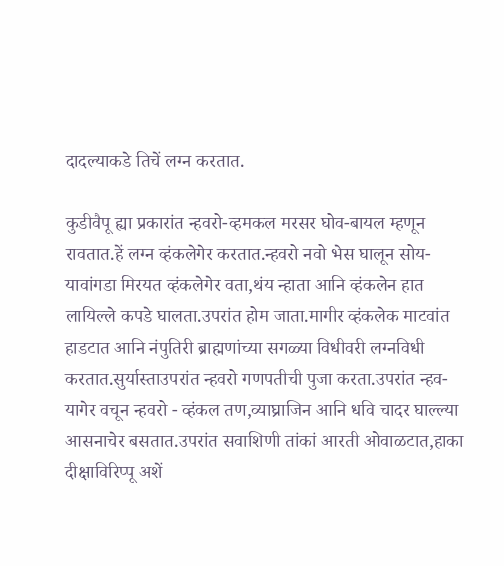दादल्याकडे तिचें लग्न करतात.

कुडीवैपू ह्या प्रकारांत न्हवरो-व्हमकल मरसर घोव-बायल म्हणून रावतात.हें लग्न व्हंकलेगेर करतात.न्हवरो नवो भेस घालून सोय-यावांगडा मिरयत व्हंकलेगेर वता,थंय न्हाता आनि व्हंकलेन हात लायिल्ले कपडे घालता.उपरांत होम जाता.मागीर व्हंकलेक माटवांत हाडटात आनि नंपुतिरी ब्राह्मणांच्या सगळ्या विधीवरी लग्नविधी करतात.सुर्यास्ताउपरांत न्हवरो गणपतीची पुजा करता.उपरांत न्हव-यागेर वचून न्हवरो - व्हंकल तण,व्याघ्राजिन आनि धवि चादर घाल्ल्या आसनाचेर बसतात.उपरांत सवाशिणी तांकां आरती ओवाळटात,हाका दीक्षाविरिप्पू अशें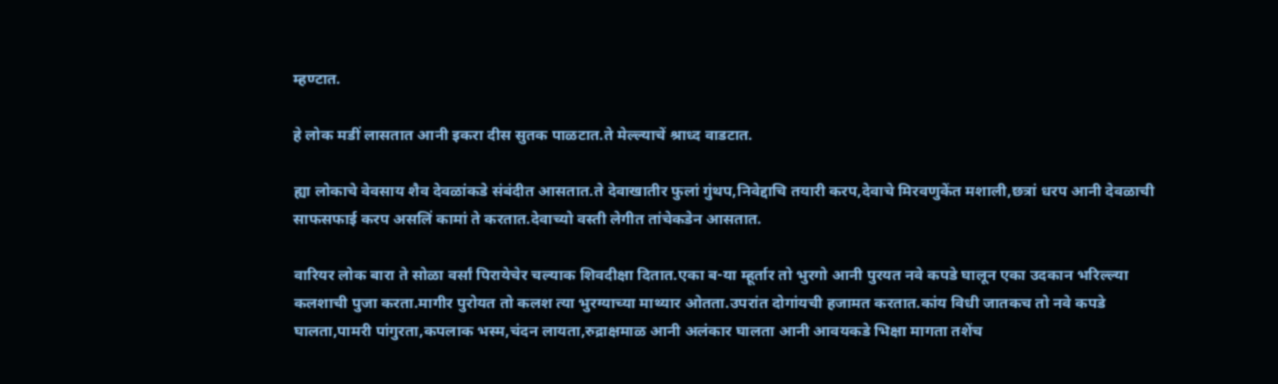म्हण्टात.

हे लोक मडीं लासतात आनी इकरा दीस सुतक पाळटात.ते मेल्ल्याचें श्राध्द वाडटात.

ह्या लोकाचे वेवसाय शैव देवळांकडे संबंदीत आसतात.ते देवाखातीर फुलां गुंथप,निवेद्दाचि तयारी करप,देवाचे मिरवणुकेंत मशाली,छत्रां धरप आनी देवळाची साफसफाई करप असलिं कामां ते करतात.देवाच्यो वस्ती लेगीत तांचेकडेन आसतात.

वारियर लोक बारा ते सोळा वर्सां पिरायेचेर चल्याक शिवदीक्षा दितात.एका ब-या म्हूर्तार तो भुरगो आनी पुरयत नवे कपडे घालून एका उदकान भरिल्ल्या कलशाची पुजा करता.मागीर पुरोयत तो कलश त्या भुरग्याच्या माथ्यार ओतता.उपरांत दोगांयची हजामत करतात.कांय विधी जातकच तो नवे कपडे घालता,पामरी पांगुरता,कपलाक भस्म,चंदन लायता,रुद्राक्षमाळ आनी अलंकार घालता आनी आवयकडे भिक्षा मागता तशेंच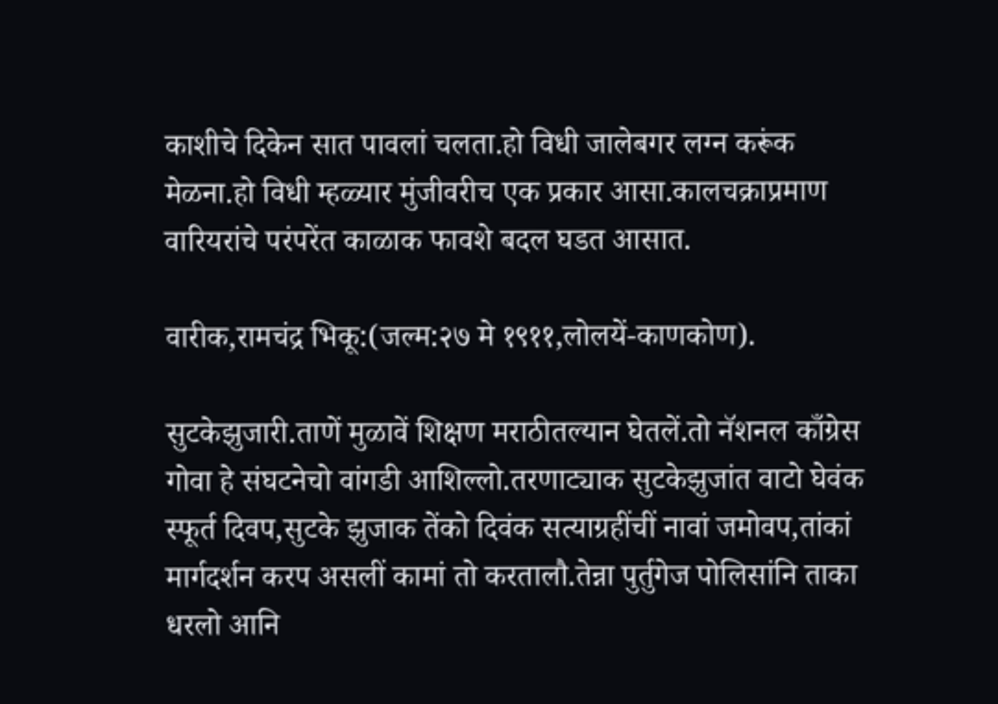काशीचे दिकेन सात पावलां चलता.हो विधी जालेबगर लग्न करूंक मेळना.हो विधी म्हळ्यार मुंजीवरीच एक प्रकार आसा.कालचक्राप्रमाण वारियरांचे परंपरेंत काळाक फावशे बदल घडत आसात.

वारीक,रामचंद्र भिकू:(जल्म:२७ मे १९११,लोलयें-काणकोण).

सुटकेझुजारी.ताणें मुळावें शिक्षण मराठीतल्यान घेतलें.तो नॅशनल काँग्रेस गोवा हे संघटनेचो वांगडी आशिल्लो.तरणाट्याक सुटकेझुजांत वाटो घेवंक स्फूर्त दिवप,सुटके झुजाक तेंको दिवंक सत्याग्रहींचीं नावां जमोवप,तांकां मार्गदर्शन करप असलीं कामां तो करतालौ.तेन्ना पुर्तुगेज पोलिसांनि ताका धरलो आनि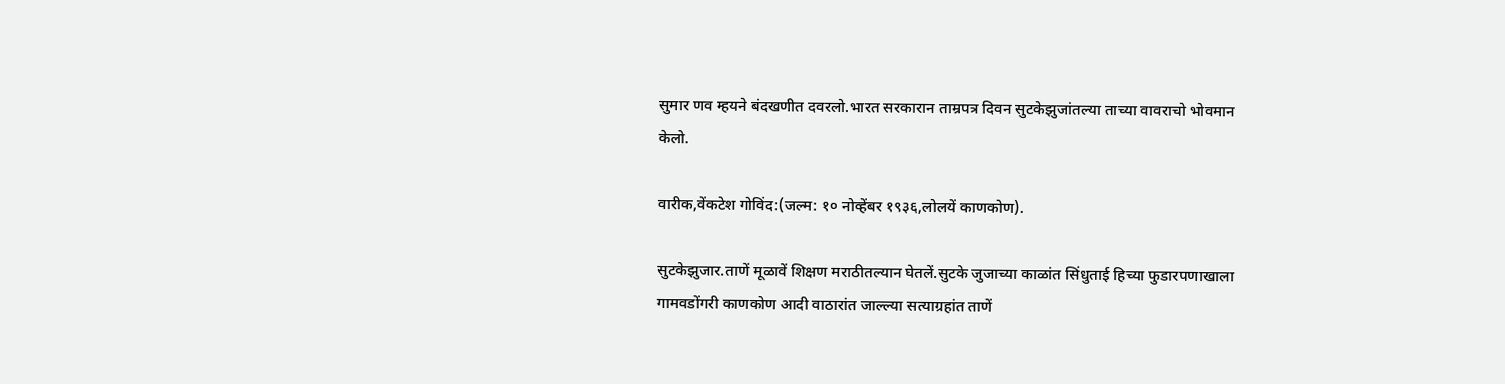सुमार णव म्हयने बंदखणीत दवरलो.भारत सरकारान ताम्रपत्र दिवन सुटकेझुजांतल्या ताच्या वावराचो भोवमान केलो.

वारीक,वेंकटेश गोविंद:(जल्म: १० नोव्हेंबर १९३६,लोलयें काणकोण).

सुटकेझुजार.ताणें मूळावें शिक्षण मराठीतल्यान घेतलें.सुटके जुजाच्या काळांत सिंधुताई हिच्या फुडारपणाखाला गामवडोंगरी काणकोण आदी वाठारांत जाल्ल्या सत्याग्रहांत ताणें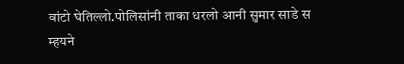वांटो घेतिल्लो.पोलिसांनी ताका धरलो आनी सुमार साडे स म्हयने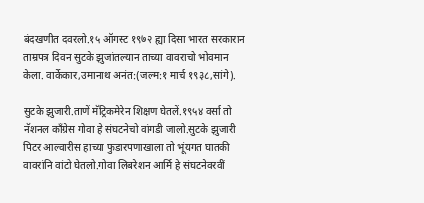बंदखणीत दवरलो.१५ ऑगस्ट १९७२ ह्या दिसा भारत सरकारान ताम्रपत्र दिवन सुटके झुजांतल्यान ताच्या वावराचो भोवमान केला. वार्केकार,उमानाथ अनंत:(जल्म:१ मार्च १९३८,सांगे).

सुटके झुजारी.ताणें मॅट्रिकमेरेन शिक्षण घेतलें.१९५४ वर्सा तो नॅशनल काँग्रेस गोवा हे संघटनेचो वांगडी जालो.सुटके झुजारी पिटर आल्वारीस हाच्या फुडारपणाखाला तो भूंयगत घातकी वावरांनि वांटो घेतलो.गोवा लिबरेशन आर्मि हे संघटनेवरवीं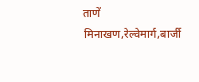ताणें मिनाखण,रेल्वेमार्ग,बार्जी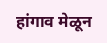हांगाव मेळून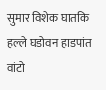सुमार विशेक घातकि हल्ले घडोवन हाडपांत वांटो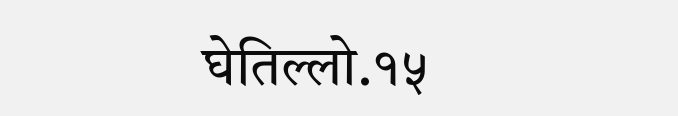घेतिल्लो.१५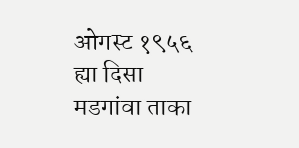ओगस्ट १९५६ ह्या दिसा मडगांवा ताका